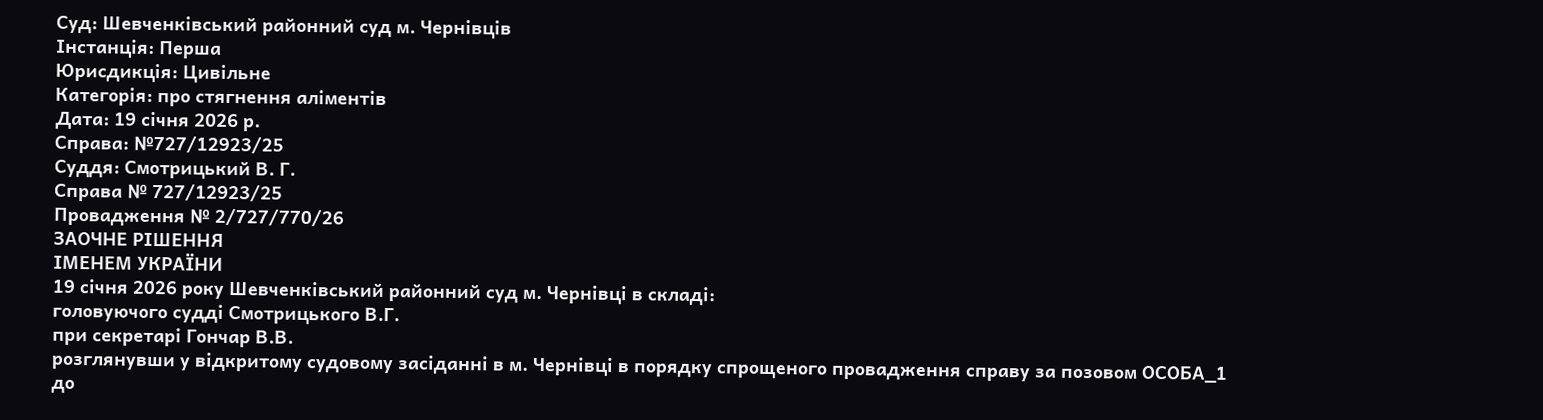Суд: Шевченківський районний суд м. Чернівців
Інстанція: Перша
Юрисдикція: Цивільне
Категорія: про стягнення аліментів
Дата: 19 січня 2026 р.
Справа: №727/12923/25
Суддя: Смотрицький В. Г.
Справа № 727/12923/25
Провадження № 2/727/770/26
ЗАОЧНЕ РІШЕННЯ
ІМЕНЕМ УКРАЇНИ
19 січня 2026 року Шевченківський районний суд м. Чернівці в складі:
головуючого судді Смотрицького В.Г.
при секретарі Гончар В.В.
розглянувши у відкритому судовому засіданні в м. Чернівці в порядку спрощеного провадження справу за позовом ОСОБА_1 до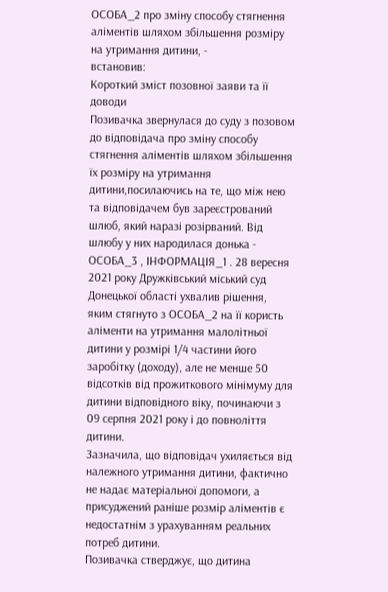ОСОБА_2 про зміну способу стягнення аліментів шляхом збільшення розміру на утримання дитини, -
встановив:
Короткий зміст позовної заяви та її доводи
Позивачка звернулася до суду з позовом до відповідача про зміну способу стягнення аліментів шляхом збільшення їх розміру на утримання дитини,посилаючись на те, що між нею та відповідачем був зареєстрований шлюб, який наразі розірваний. Від шлюбу у них народилася донька - ОСОБА_3 , ІНФОРМАЦІЯ_1 . 28 вересня 2021 року Дружківський міський суд Донецької області ухвалив рішення, яким стягнуто з ОСОБА_2 на її користь аліменти на утримання малолітньої дитини у розмірі 1/4 частини його заробітку (доходу), але не менше 50 відсотків від прожиткового мінімуму для дитини відповідного віку, починаючи з 09 серпня 2021 року і до повноліття дитини.
Зазначила, що відповідач ухиляється від належного утримання дитини, фактично не надає матеріальної допомоги, а присуджений раніше розмір аліментів є недостатнім з урахуванням реальних потреб дитини.
Позивачка стверджує, що дитина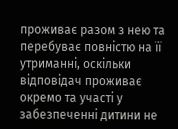проживає разом з нею та перебуває повністю на її утриманні, оскільки відповідач проживає окремо та участі у забезпеченні дитини не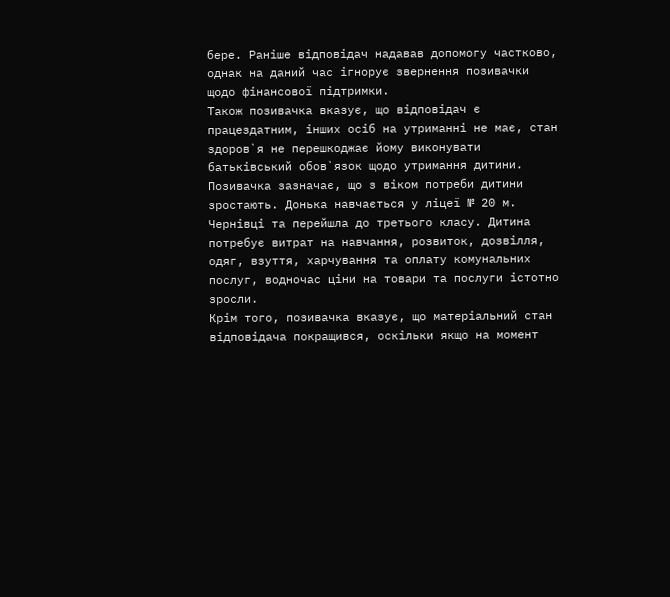бере. Раніше відповідач надавав допомогу частково, однак на даний час ігнорує звернення позивачки щодо фінансової підтримки.
Також позивачка вказує, що відповідач є працездатним, інших осіб на утриманні не має, стан здоров`я не перешкоджає йому виконувати батьківський обов`язок щодо утримання дитини.
Позивачка зазначає, що з віком потреби дитини зростають. Донька навчається у ліцеї № 20 м. Чернівці та перейшла до третього класу. Дитина потребує витрат на навчання, розвиток, дозвілля, одяг, взуття, харчування та оплату комунальних послуг, водночас ціни на товари та послуги істотно зросли.
Крім того, позивачка вказує, що матеріальний стан відповідача покращився, оскільки якщо на момент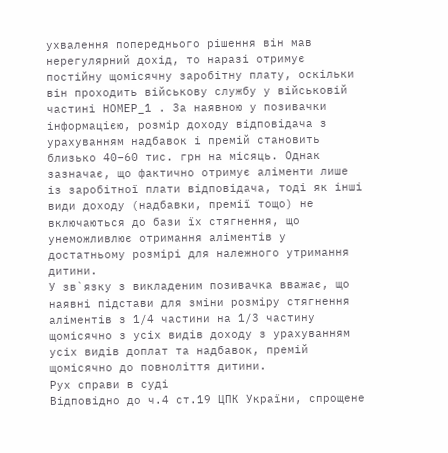ухвалення попереднього рішення він мав нерегулярний дохід, то наразі отримує постійну щомісячну заробітну плату, оскільки він проходить військову службу у військовій частині НОМЕР_1 . За наявною у позивачки інформацією, розмір доходу відповідача з урахуванням надбавок і премій становить близько 40–60 тис. грн на місяць. Однак зазначає, що фактично отримує аліменти лише із заробітної плати відповідача, тоді як інші види доходу (надбавки, премії тощо) не включаються до бази їх стягнення, що унеможливлює отримання аліментів у достатньому розмірі для належного утримання дитини.
У зв`язку з викладеним позивачка вважає, що наявні підстави для зміни розміру стягнення аліментів з 1/4 частини на 1/3 частину щомісячно з усіх видів доходу з урахуванням усіх видів доплат та надбавок, премій щомісячно до повноліття дитини.
Рух справи в суді
Відповідно до ч.4 ст.19 ЦПК України, спрощене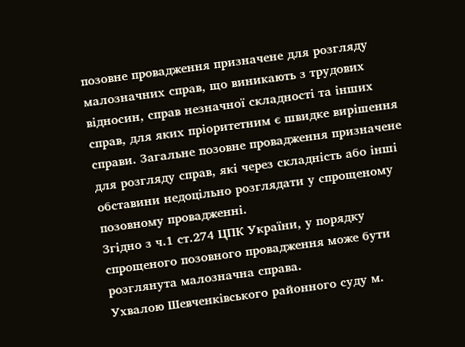позовне провадження призначене для розгляду малозначних справ, що виникають з трудових відносин, справ незначної складності та інших справ, для яких пріоритетним є швидке вирішення справи. Загальне позовне провадження призначене для розгляду справ, які через складність або інші обставини недоцільно розглядати у спрощеному позовному провадженні.
Згідно з ч.1 ст.274 ЦПК України, у порядку спрощеного позовного провадження може бути розглянута малозначна справа.
Ухвалою Шевченківського районного суду м.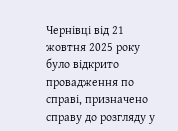Чернівці від 21 жовтня 2025 року було відкрито провадження по справі, призначено справу до розгляду у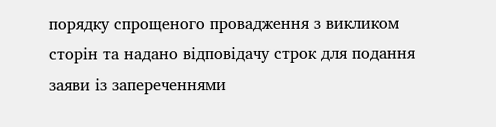порядку спрощеного провадження з викликом сторін та надано відповідачу строк для подання заяви із запереченнями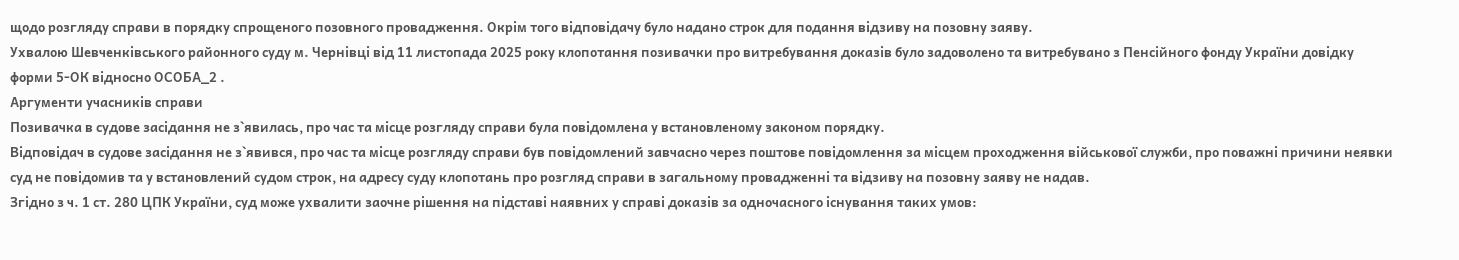щодо розгляду справи в порядку спрощеного позовного провадження. Окрім того відповідачу було надано строк для подання відзиву на позовну заяву.
Ухвалою Шевченківського районного суду м. Чернівці від 11 листопада 2025 року клопотання позивачки про витребування доказів було задоволено та витребувано з Пенсійного фонду України довідку форми 5-ОК відносно ОСОБА_2 .
Аргументи учасників справи
Позивачка в судове засідання не з`явилась, про час та місце розгляду справи була повідомлена у встановленому законом порядку.
Відповідач в судове засідання не з`явився, про час та місце розгляду справи був повідомлений завчасно через поштове повідомлення за місцем проходження військової служби, про поважні причини неявки суд не повідомив та у встановлений судом строк, на адресу суду клопотань про розгляд справи в загальному провадженні та відзиву на позовну заяву не надав.
Згідно з ч. 1 ст. 280 ЦПК України, суд може ухвалити заочне рішення на підставі наявних у справі доказів за одночасного існування таких умов: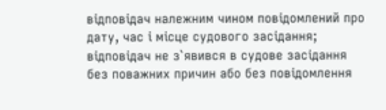відповідач належним чином повідомлений про дату, час і місце судового засідання; відповідач не з`явився в судове засідання без поважних причин або без повідомлення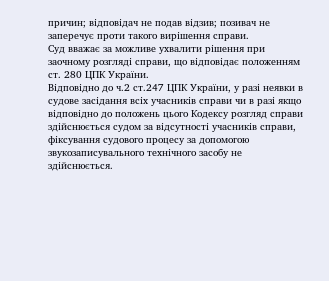причин; відповідач не подав відзив; позивач не заперечує проти такого вирішення справи.
Суд вважає за можливе ухвалити рішення при заочному розгляді справи, що відповідає положенням ст. 280 ЦПК України.
Відповідно до ч.2 ст.247 ЦПК України, у разі неявки в судове засідання всіх учасників справи чи в разі якщо відповідно до положень цього Кодексу розгляд справи здійснюється судом за відсутності учасників справи, фіксування судового процесу за допомогою звукозаписувального технічного засобу не здійснюється.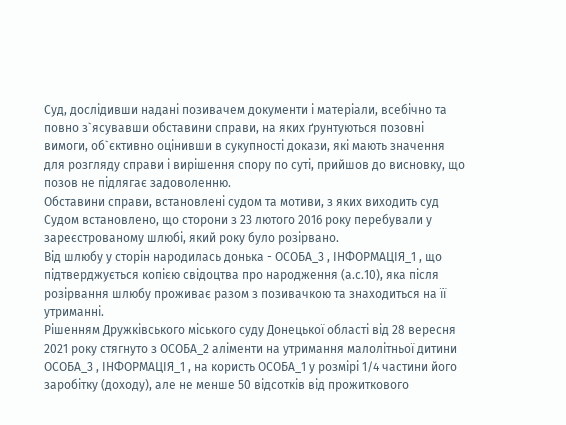Суд, дослідивши надані позивачем документи і матеріали, всебічно та повно з`ясувавши обставини справи, на яких ґрунтуються позовні вимоги, об`єктивно оцінивши в сукупності докази, які мають значення для розгляду справи і вирішення спору по суті, прийшов до висновку, що позов не підлягає задоволенню.
Обставини справи, встановлені судом та мотиви, з яких виходить суд
Судом встановлено, що сторони з 23 лютого 2016 року перебували у зареєстрованому шлюбі, який року було розірвано.
Від шлюбу у сторін народилась донька - ОСОБА_3 , ІНФОРМАЦІЯ_1 , що підтверджується копією свідоцтва про народження (а.с.10), яка після розірвання шлюбу проживає разом з позивачкою та знаходиться на її утриманні.
Рішенням Дружківського міського суду Донецької області від 28 вересня 2021 року стягнуто з ОСОБА_2 аліменти на утримання малолітньої дитини ОСОБА_3 , ІНФОРМАЦІЯ_1 , на користь ОСОБА_1 у розмірі 1/4 частини його заробітку (доходу), але не менше 50 відсотків від прожиткового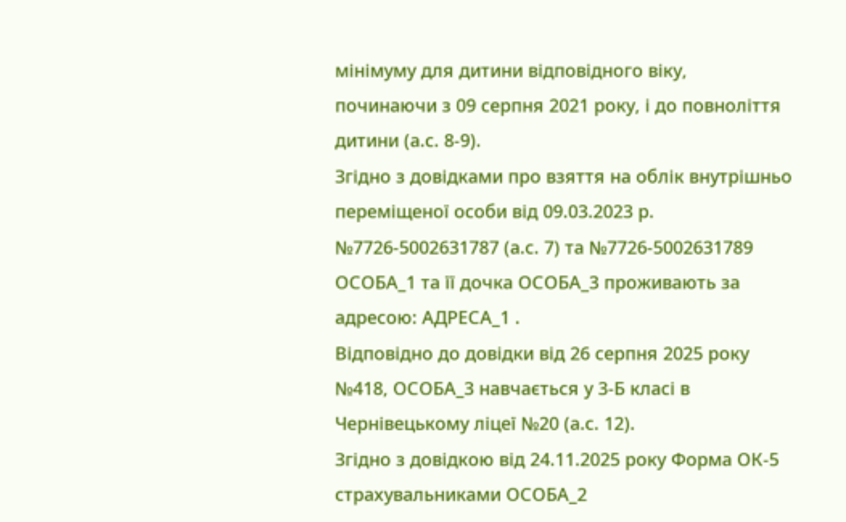мінімуму для дитини відповідного віку, починаючи з 09 серпня 2021 року, і до повноліття дитини (а.с. 8-9).
Згідно з довідками про взяття на облік внутрішньо переміщеної особи від 09.03.2023 р. №7726-5002631787 (а.с. 7) та №7726-5002631789 ОСОБА_1 та її дочка ОСОБА_3 проживають за адресою: АДРЕСА_1 .
Відповідно до довідки від 26 серпня 2025 року №418, ОСОБА_3 навчається у 3-Б класі в Чернівецькому ліцеї №20 (а.с. 12).
Згідно з довідкою від 24.11.2025 року Форма ОК-5 страхувальниками ОСОБА_2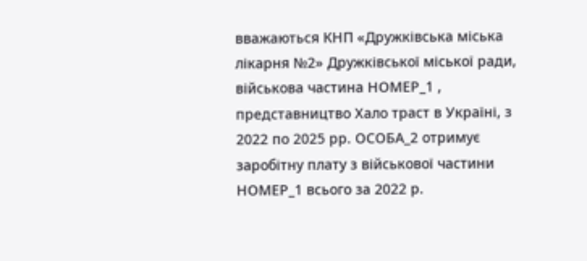вважаються КНП «Дружківська міська лікарня №2» Дружківської міської ради, військова частина НОМЕР_1 , представництво Хало траст в Україні, з 2022 по 2025 рр. ОСОБА_2 отримує заробітну плату з військової частини НОМЕР_1 всього за 2022 р.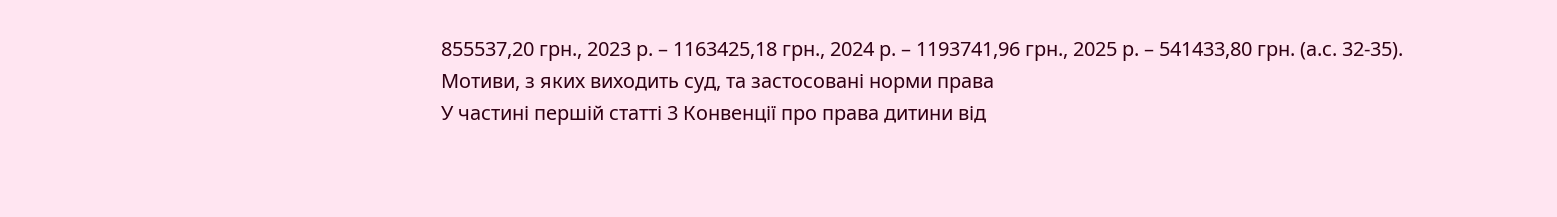855537,20 грн., 2023 р. – 1163425,18 грн., 2024 р. – 1193741,96 грн., 2025 р. – 541433,80 грн. (а.с. 32-35).
Мотиви, з яких виходить суд, та застосовані норми права
У частині першій статті 3 Конвенції про права дитини від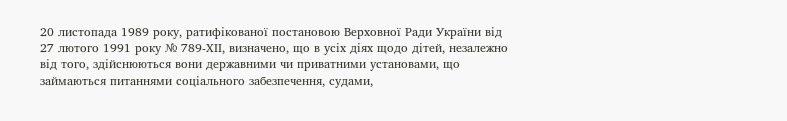20 листопада 1989 року, ратифікованої постановою Верховної Ради України від 27 лютого 1991 року № 789-ХІІ, визначено, що в усіх діях щодо дітей, незалежно від того, здійснюються вони державними чи приватними установами, що займаються питаннями соціального забезпечення, судами,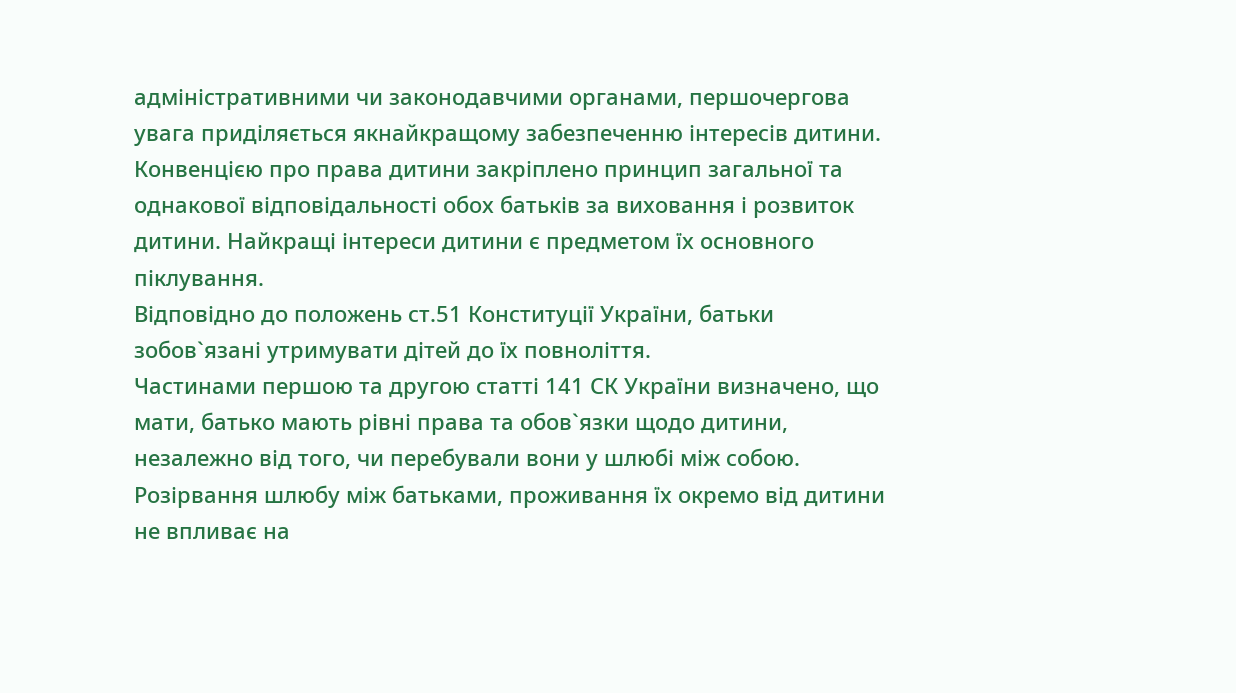адміністративними чи законодавчими органами, першочергова увага приділяється якнайкращому забезпеченню інтересів дитини.
Конвенцією про права дитини закріплено принцип загальної та однакової відповідальності обох батьків за виховання і розвиток дитини. Найкращі інтереси дитини є предметом їх основного піклування.
Відповідно до положень ст.51 Конституції України, батьки зобов`язані утримувати дітей до їх повноліття.
Частинами першою та другою статті 141 СК України визначено, що мати, батько мають рівні права та обов`язки щодо дитини, незалежно від того, чи перебували вони у шлюбі між собою. Розірвання шлюбу між батьками, проживання їх окремо від дитини не впливає на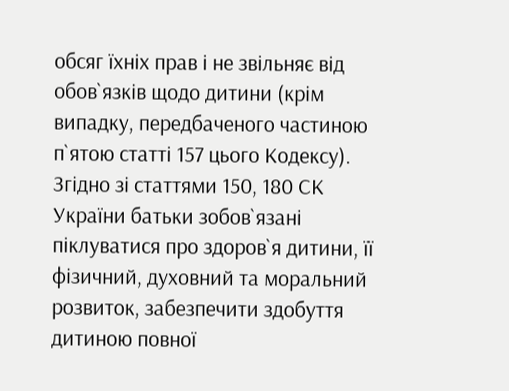обсяг їхніх прав і не звільняє від обов`язків щодо дитини (крім випадку, передбаченого частиною п`ятою статті 157 цього Кодексу).
Згідно зі статтями 150, 180 СК України батьки зобов`язані піклуватися про здоров`я дитини, її фізичний, духовний та моральний розвиток, забезпечити здобуття дитиною повної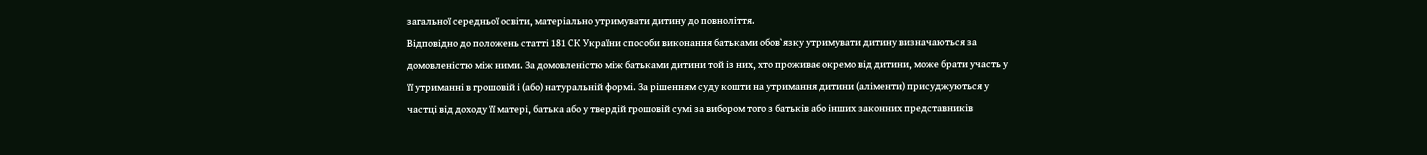загальної середньої освіти, матеріально утримувати дитину до повноліття.
Відповідно до положень статті 181 СК України способи виконання батьками обов`язку утримувати дитину визначаються за домовленістю між ними. За домовленістю між батьками дитини той із них, хто проживає окремо від дитини, може брати участь у її утриманні в грошовій і (або) натуральній формі. За рішенням суду кошти на утримання дитини (аліменти) присуджуються у частці від доходу її матері, батька або у твердій грошовій сумі за вибором того з батьків або інших законних представників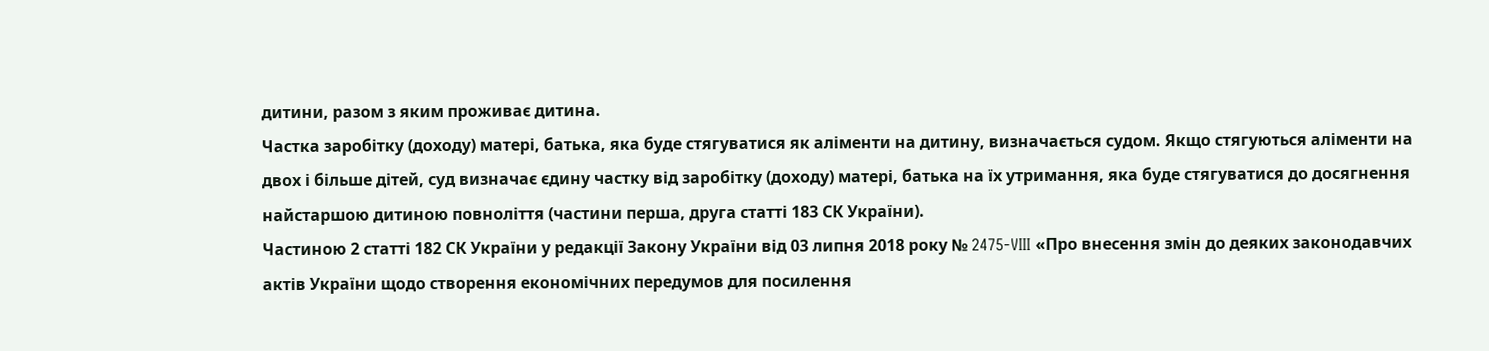дитини, разом з яким проживає дитина.
Частка заробітку (доходу) матері, батька, яка буде стягуватися як аліменти на дитину, визначається судом. Якщо стягуються аліменти на двох і більше дітей, суд визначає єдину частку від заробітку (доходу) матері, батька на їх утримання, яка буде стягуватися до досягнення найстаршою дитиною повноліття (частини перша, друга статті 183 СК України).
Частиною 2 статті 182 СК України у редакції Закону України від 03 липня 2018 року № 2475-VIII «Про внесення змін до деяких законодавчих актів України щодо створення економічних передумов для посилення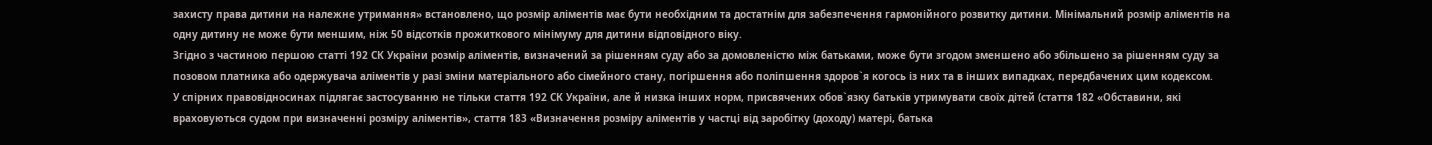захисту права дитини на належне утримання» встановлено, що розмір аліментів має бути необхідним та достатнім для забезпечення гармонійного розвитку дитини. Мінімальний розмір аліментів на одну дитину не може бути меншим, ніж 50 відсотків прожиткового мінімуму для дитини відповідного віку.
Згідно з частиною першою статті 192 СК України розмір аліментів, визначений за рішенням суду або за домовленістю між батьками, може бути згодом зменшено або збільшено за рішенням суду за позовом платника або одержувача аліментів у разі зміни матеріального або сімейного стану, погіршення або поліпшення здоров`я когось із них та в інших випадках, передбачених цим кодексом.
У спірних правовідносинах підлягає застосуванню не тільки стаття 192 СК України, але й низка інших норм, присвячених обов`язку батьків утримувати своїх дітей (стаття 182 «Обставини, які враховуються судом при визначенні розміру аліментів», стаття 183 «Визначення розміру аліментів у частці від заробітку (доходу) матері, батька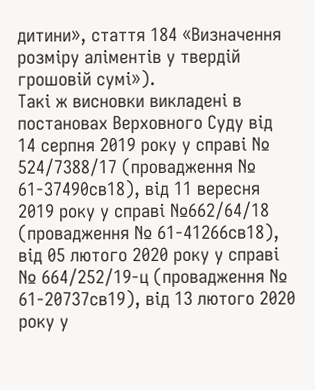дитини», стаття 184 «Визначення розміру аліментів у твердій грошовій сумі»).
Такі ж висновки викладені в постановах Верховного Суду від 14 серпня 2019 року у справі № 524/7388/17 (провадження № 61-37490св18), від 11 вересня 2019 року у справі №662/64/18 (провадження № 61-41266св18), від 05 лютого 2020 року у справі № 664/252/19-ц (провадження № 61-20737св19), від 13 лютого 2020 року у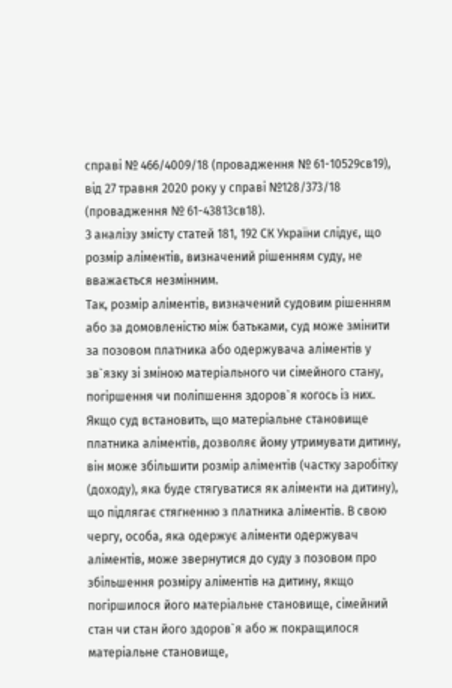справі № 466/4009/18 (провадження № 61-10529св19), від 27 травня 2020 року у справі №128/373/18 (провадження № 61-43813св18).
З аналізу змісту статей 181, 192 СК України слідує, що розмір аліментів, визначений рішенням суду, не вважається незмінним.
Так, розмір аліментів, визначений судовим рішенням або за домовленістю між батьками, суд може змінити за позовом платника або одержувача аліментів у зв`язку зі зміною матеріального чи сімейного стану, погіршення чи поліпшення здоров`я когось із них. Якщо суд встановить, що матеріальне становище платника аліментів, дозволяє йому утримувати дитину, він може збільшити розмір аліментів (частку заробітку (доходу), яка буде стягуватися як аліменти на дитину), що підлягає стягненню з платника аліментів. В свою чергу, особа, яка одержує аліменти одержувач аліментів, може звернутися до суду з позовом про збільшення розміру аліментів на дитину, якщо погіршилося його матеріальне становище, сімейний стан чи стан його здоров`я або ж покращилося матеріальне становище,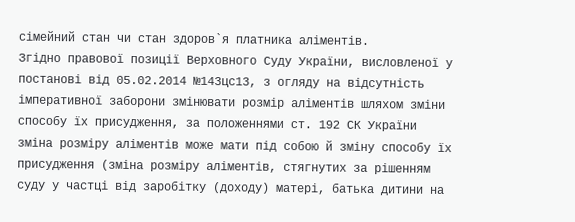сімейний стан чи стан здоров`я платника аліментів.
Згідно правової позиції Верховного Суду України, висловленої у постанові від 05.02.2014 №143цс13, з огляду на відсутність імперативної заборони змінювати розмір аліментів шляхом зміни способу їх присудження, за положеннями ст. 192 СК України зміна розміру аліментів може мати під собою й зміну способу їх присудження (зміна розміру аліментів, стягнутих за рішенням суду у частці від заробітку (доходу) матері, батька дитини на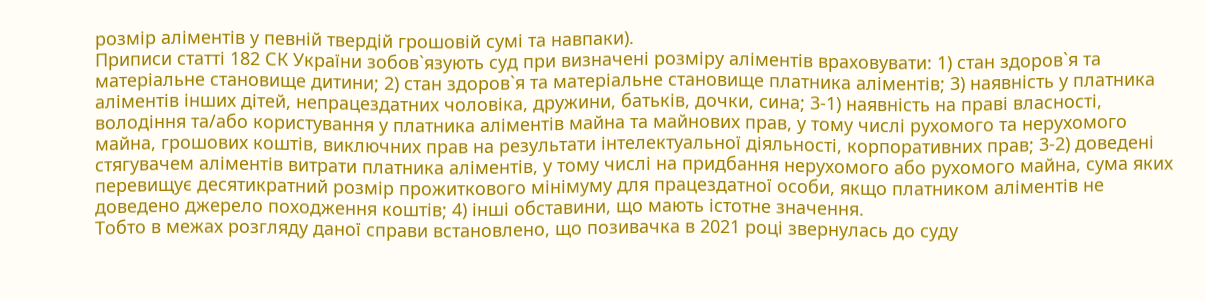розмір аліментів у певній твердій грошовій сумі та навпаки).
Приписи статті 182 СК України зобов`язують суд при визначені розміру аліментів враховувати: 1) стан здоров`я та матеріальне становище дитини; 2) стан здоров`я та матеріальне становище платника аліментів; 3) наявність у платника аліментів інших дітей, непрацездатних чоловіка, дружини, батьків, дочки, сина; 3-1) наявність на праві власності, володіння та/або користування у платника аліментів майна та майнових прав, у тому числі рухомого та нерухомого майна, грошових коштів, виключних прав на результати інтелектуальної діяльності, корпоративних прав; 3-2) доведені стягувачем аліментів витрати платника аліментів, у тому числі на придбання нерухомого або рухомого майна, сума яких перевищує десятикратний розмір прожиткового мінімуму для працездатної особи, якщо платником аліментів не доведено джерело походження коштів; 4) інші обставини, що мають істотне значення.
Тобто в межах розгляду даної справи встановлено, що позивачка в 2021 році звернулась до суду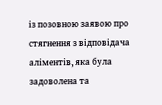із позовною заявою про стягнення з відповідача аліментів, яка була задоволена та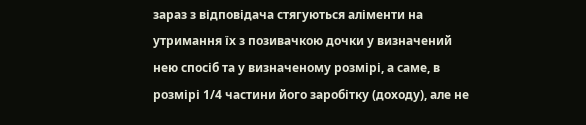зараз з відповідача стягуються аліменти на утримання їх з позивачкою дочки у визначений нею спосіб та у визначеному розмірі, а саме, в розмірі 1/4 частини його заробітку (доходу), але не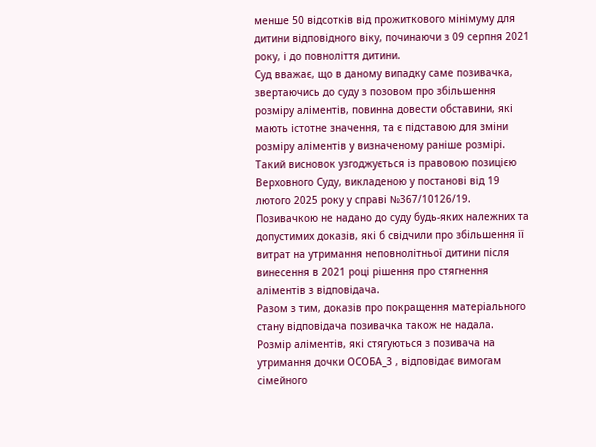менше 50 відсотків від прожиткового мінімуму для дитини відповідного віку, починаючи з 09 серпня 2021 року, і до повноліття дитини.
Суд вважає, що в даному випадку саме позивачка, звертаючись до суду з позовом про збільшення розміру аліментів, повинна довести обставини, які мають істотне значення, та є підставою для зміни розміру аліментів у визначеному раніше розмірі.
Такий висновок узгоджується із правовою позицією Верховного Суду, викладеною у постанові від 19 лютого 2025 року у справі №367/10126/19.
Позивачкою не надано до суду будь-яких належних та допустимих доказів, які б свідчили про збільшення її витрат на утримання неповнолітньої дитини після винесення в 2021 році рішення про стягнення аліментів з відповідача.
Разом з тим, доказів про покращення матеріального стану відповідача позивачка також не надала.
Розмір аліментів, які стягуються з позивача на утримання дочки ОСОБА_3 , відповідає вимогам сімейного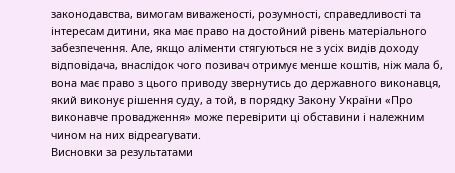законодавства, вимогам виваженості, розумності, справедливості та інтересам дитини, яка має право на достойний рівень матеріального забезпечення. Але, якщо аліменти стягуються не з усіх видів доходу відповідача, внаслідок чого позивач отримує менше коштів, ніж мала б, вона має право з цього приводу звернутись до державного виконавця, який виконує рішення суду, а той, в порядку Закону України «Про виконавче провадження» може перевірити ці обставини і належним чином на них відреагувати.
Висновки за результатами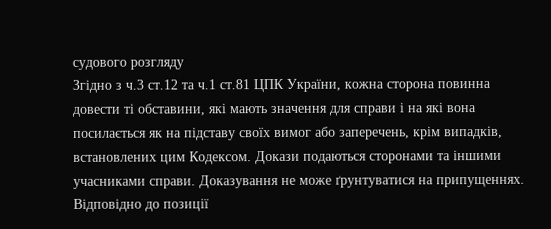судового розгляду
Згідно з ч.3 ст.12 та ч.1 ст.81 ЦПК України, кожна сторона повинна довести ті обставини, які мають значення для справи і на які вона посилається як на підставу своїх вимог або заперечень, крім випадків, встановлених цим Кодексом. Докази подаються сторонами та іншими учасниками справи. Доказування не може ґрунтуватися на припущеннях.
Відповідно до позиції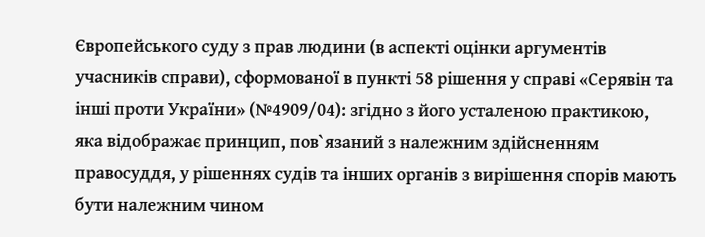Європейського суду з прав людини (в аспекті оцінки аргументів учасників справи), сформованої в пункті 58 рішення у справі «Серявін та інші проти України» (№4909/04): згідно з його усталеною практикою, яка відображає принцип, пов`язаний з належним здійсненням правосуддя, у рішеннях судів та інших органів з вирішення спорів мають бути належним чином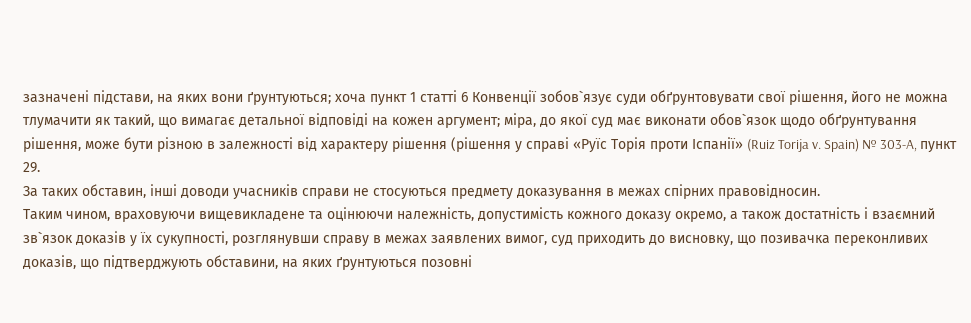зазначені підстави, на яких вони ґрунтуються; хоча пункт 1 статті 6 Конвенції зобов`язує суди обґрунтовувати свої рішення, його не можна тлумачити як такий, що вимагає детальної відповіді на кожен аргумент; міра, до якої суд має виконати обов`язок щодо обґрунтування рішення, може бути різною в залежності від характеру рішення (рішення у справі «Руїс Торія проти Іспанії» (Ruiz Torija v. Spain) № 303-A, пункт 29.
За таких обставин, інші доводи учасників справи не стосуються предмету доказування в межах спірних правовідносин.
Таким чином, враховуючи вищевикладене та оцінюючи належність, допустимість кожного доказу окремо, а також достатність і взаємний зв`язок доказів у їх сукупності, розглянувши справу в межах заявлених вимог, суд приходить до висновку, що позивачка переконливих доказів, що підтверджують обставини, на яких ґрунтуються позовні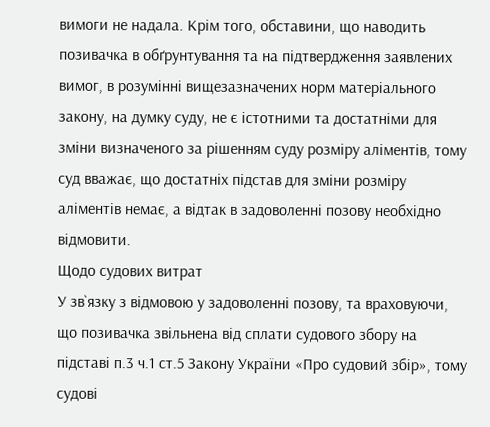вимоги не надала. Крім того, обставини, що наводить позивачка в обґрунтування та на підтвердження заявлених вимог, в розумінні вищезазначених норм матеріального закону, на думку суду, не є істотними та достатніми для зміни визначеного за рішенням суду розміру аліментів, тому суд вважає, що достатніх підстав для зміни розміру аліментів немає, а відтак в задоволенні позову необхідно відмовити.
Щодо судових витрат
У зв`язку з відмовою у задоволенні позову, та враховуючи, що позивачка звільнена від сплати судового збору на підставі п.3 ч.1 ст.5 Закону України «Про судовий збір», тому судові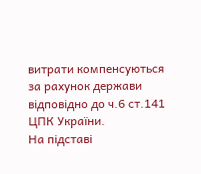витрати компенсуються за рахунок держави відповідно до ч.6 ст.141 ЦПК України.
На підставі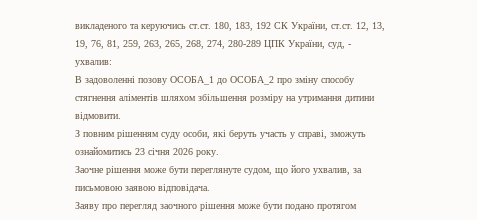викладеного та керуючись ст.ст. 180, 183, 192 СК України, ст.ст. 12, 13, 19, 76, 81, 259, 263, 265, 268, 274, 280-289 ЦПК України, суд, -
ухвалив:
В задоволенні позову ОСОБА_1 до ОСОБА_2 про зміну способу стягнення аліментів шляхом збільшення розміру на утримання дитини відмовити.
З повним рішенням суду особи, які беруть участь у справі, зможуть ознайомитись 23 січня 2026 року.
Заочне рішення може бути переглянуте судом, що його ухвалив, за письмовою заявою відповідача.
Заяву про перегляд заочного рішення може бути подано протягом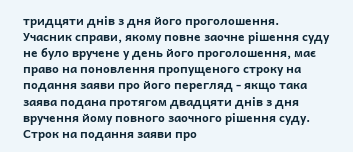тридцяти днів з дня його проголошення.
Учасник справи, якому повне заочне рішення суду не було вручене у день його проголошення, має право на поновлення пропущеного строку на подання заяви про його перегляд - якщо така заява подана протягом двадцяти днів з дня вручення йому повного заочного рішення суду. Строк на подання заяви про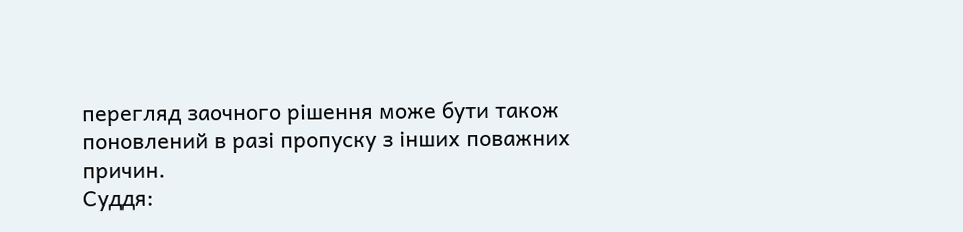перегляд заочного рішення може бути також поновлений в разі пропуску з інших поважних причин.
Суддя: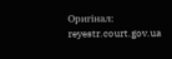Оригінал: reyestr.court.gov.ua